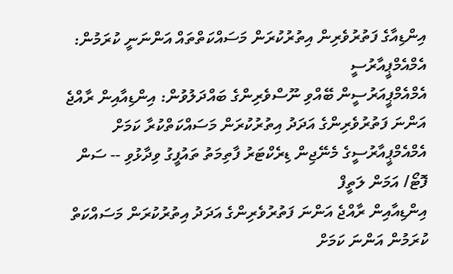އިންޑިއާގެ ފަތުރުވެރިން އިތުރުކުރަން މަސައްކަތްތައް އަންނަނީ ކުރަމުން: އެމްއެމްޕީއާރުސީ
އެމްއެމްޕީއަރުސީން ބޭއްވި ނޫސްވެރިންގެ ބައްދަލުވުން: އިންޑިއާއިން ރާއްޖެ އަންނަ ފަތުރުވެރިންގެ އަދަދު އިތުރުކުރަން މަސައްކަތްކުރާ ކަމަށް އެމްއެމްޕީއާރުސީގެ މެނޭޖިން ޑިރެކްޓަރު ފާތިމަތު ތައުފީގު ވިދާޅުވި -- ސަން ފޮޓޯ/ އަމަން ލަތީފް
އިންޑިއާއިން ރާއްޖެ އަންނަ ފަތުރުވެރިންގެ އަދަދު އިތުރުކުރަން މަސައްކަތް ކުރަމުން އަންނަ ކަމަށް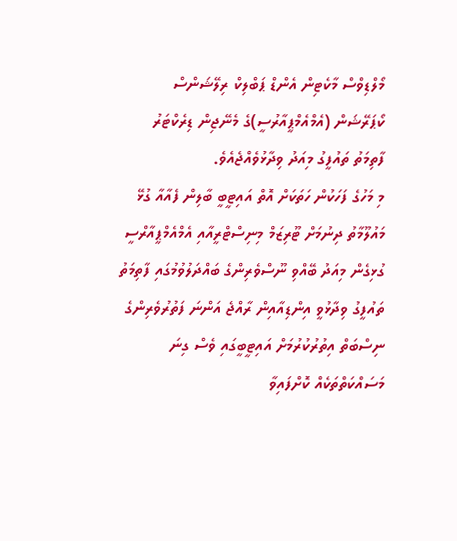މޯލްޑިވްސް މާކެޓިން އެންޑް ޕަބްލިކް ރިލޭޝަންސް ކޯޕަރޭޝަން (އެމްއެމްޕީއާރުސީ)ގެ މެނޭޖިން ޑިރެކްޓަރު ފާތިމަތު ތައުފީގު މިއަދު ވިދާޅުވެއްޖެއެވެ.
މި މަހުގެ ފަހަކުން ހަތަކަށް އޮތް އައިޓީބީ ބާލިން ފެއާއާ ގުޅޭ މައުލޫމާތު ދިނުމަށް ޓޫރިޒަމް މިނިސްޓްރީއާއި އެމްއެމްޕީއާރްސީ ގުޅިގެން މިއަދު ބޭއްވި ނޫސްވެރިންގެ ބައްދަލުވުމުގައި ފާތިމަތު ތައުފީގު ވިދާޅުވީ އިންޑިއާއިން ރާއްޖެ އަންނަ ފަތުރުވެރިންގެ ނިސްބަތް އިތުރުކުރުމަށް އައިޓީބީގައި ވެސް ގިނަ މަސައްކަތްތަކެއް ކޮށްފައިވާ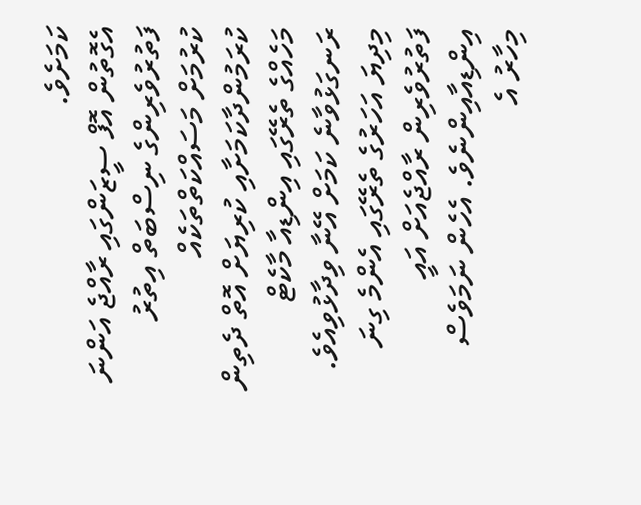ކަމަށެވެ.
އެގޮތުން އޮފް ސީޒަންގައި ރާއްޖެ އަންނަ ފަތުރުވެރިންގެ ނިސްބަތް އިތުރު ކުރުމަށް މަސައްކަތްތަކެއް ކުރަމުންދާކަމަށާއި ކުރިޔަށް އޮތް ދެތިން މަހެއްގެ ތެރޭގައި އިންޑިއާ މާކެޓް ރަނގަޅުވާނެ ކަމަށް އޭނާ ވިދާޅުވިއެވެ.
މިދިޔަ އަހަރުގެ ތެރޭގައި އެންމެ ގިނަ ފަތުރުވެރިން ރާއްޖެއަށް އައީ އިންޑިއާއިންނެވެ. އެހެން ނަމަވެސް މިހާރު އެ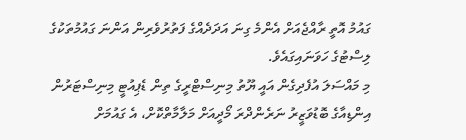ގައުމު އޮތީ ރާއްޖެއަށް އެންމެ ގިނަ އަދަދެއްގެ ފަތުރުވެރިން އަންނަ ގައުމުތަކުގެ ލިސްޓުގެ ހަވަނައިގައެވެ.
މި މައްސަލަ އުފެދިގެން އައީ ޔޫތު މިނިސްޓްރީގެ ތިން ޑެޕިއުޓީ މިނިސްޓަރުން އިންޑިއާގެ ބޮޑުވަޒީރު ނަރެންދްރަ މޯދީއަށް މަލާމާތްކޮށް، އެ ގައުމަށް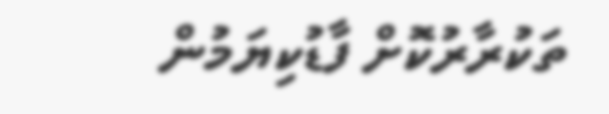ތަކުރާރުކޮށް ފާޑުކިޔަމުން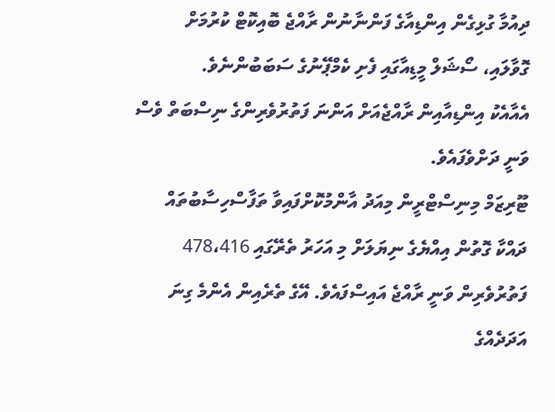ދިއުމާ ގުޅިގެން އިންޑިއާގެ ފަންނާނުން ރާއްޖެ ބޮއިކޮޓް ކުރުމަށް ގޮވާލައި، ސޯޝަލް މީޑިއާގައި ފެށި ކެމްޕޭނުގެ ސަބަބުންނެވެ.
އެއާއެކު އިންޑިއާއިން ރާއްޖެއަށް އަންނަ ފަތުރުވެރިންގެ ނިސްބަތް ވެސް ވަނީ ދަށްވެފައެވެ.
ޓޫރިޒަމް މިނިސްޓްރީން މިއަދު އާންމުކޮށްފައިވާ ތަފާސްހިސާބުތައް ދައްކާ ގޮތުން އިއްޔެގެ ނިޔަލަށް މި އަހަރު ތެރޭގައި 478،416 ފަތުރުވެރިން ވަނީ ރާއްޖެ އައިސްފައެވެ. އޭގެ ތެރެއިން އެންމެ ގިނަ އަދަދެއްގެ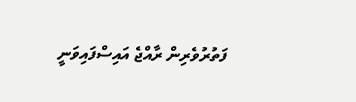ފަތުރުވެރިން ރާއްޖެ އައިސްފައިވަނީ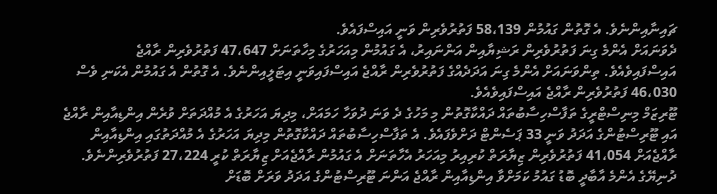ޗައިނާއިންނެވެ. އެ ގޮތުން ގައުމުން 58،139 ފަތުރުވެރިން ވަނީ އައިސްފައެވެ.
ދެވަނައަށް އެންމެ ގިނަ ފަތުރުވެރިން ރަޝިޔާއިން އަންނައިރު، އެ ގައުމުން މިއަހަރުގެ މިހާތަނަށް 47،647 ފަތުރުވެރިން ރާއްޖެ އައިސްފައިވެއެވެ. ތިންވަނައަށް އެންމެ ގިނަ އަދަދެއްގެ ފަތުރުވެރިން ރާއްޖެ އައިސްފައިވަނީ އިޓަލީއިންނެވެ. އެ ގޮތުން އެ ގައުމުން އެކަނި ވެސް 46،030 ފަތުރުވެރިން ރާއްޖެ އައިސްފައިވެއެވެ.
ޓޫރިޒަމް މިނިސްޓްރީގެ ތަފާސްހިސާބުތައް ދައްކާގޮތުން މި މަހުގެ ދެ ވަނަ ދުވަހާ ހަމައަށް، މިދިޔަ އަހަރުގެ އެ މުއްދަތަށް ވުރެން އިންޑިއާއިން ރާއްޖެ އައި ޓޫރިސްޓުންގެ އަދަދު ވަނީ 33 ޕަސެންޓް ދަށްވެފައެވެ. އެ ތަފާސްހިސާބުތައް ދައްކާގޮތުން މިދިޔަ އަހަރުގެ އެ މުއްދަތުގައި އިންޑިއާއިން ރާއްޖެއަށް 41،054 ފަތުރުވެރިން ޒިޔާރަތް ކުރިއިރު މިއަހަރު އެހާތަނަށް އެ ގައުމުން ރާއްޖެއަށް ޒިޔާރަތް ކުރީ 27،224 ފަތުރުވެރިންނެވެ.
ދުނިޔޭގެ އެންމެ އާބާދީ ބޮޑު ގައުމު ކަމަށްވާ އިންޑިއާއިން ރާއްޖެ އަންނަ ޓޫރިސްޓުންގެ އަދަދު ވަރަށް ބޮޑަށް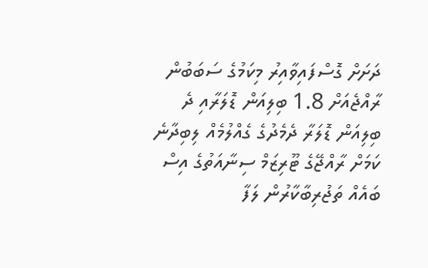ދަށަށް ގޮސްފައިވާއިރު މިކަމުގެ ސަބަބުން ރާއްޖެއަށް 1.8 ބިލިއަން ޑޮލަރާއި ދެ ބިލިއަން ޑޮލަރާ ދެމެދުގެ ގެއްލުމެއް ލިބިދާނެ ކަމަށް ރާއްޖޭގެ ޓޫރިޒަމް ސިނާއަތުގެ އިސް ބައެއް ތަޖުރިބާކާރުން ލަފާ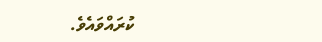ކުރައްވައެވެ.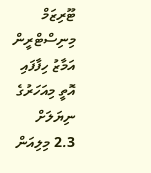ޓޫރިޒަމް މިނިސްޓްރީން އަމާޒު ހިފާފައި އޮތީ މިއަހަރުގެ ނިޔަލަށް 2.3 މިލިއަން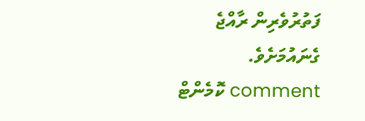ފަތުރުވެރިން ރާއްޖެ ގެނައުމަށެވެ.
comment ކޮމެންޓް